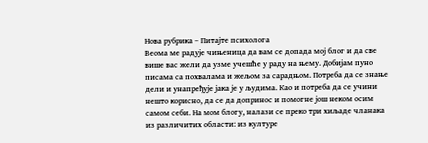Нова рубрика – Питајте психолога
Веома ме радује чињеница да вам се допада мој блог и да све више вас жели да узме учешће у раду на њему. Добијам пуно писама са похвалама и жељом за сарадњом. Потреба да се знање дели и унапређује јака је у људима. Као и потреба да се учини нешто корисно, да се да допринос и помогне још неком осим самом себи. На мом блогу, налази се преко три хиљаде чланака из различитих области: из културе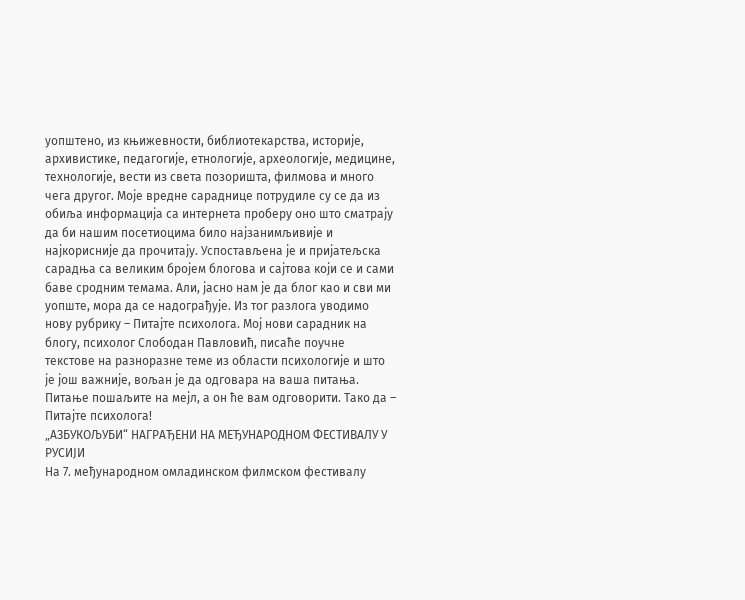уопштено, из књижевности, библиотекарства, историје, архивистике, педагогије, етнологије, археологије, медицине, технологије, вести из света позоришта, филмова и много чега другог. Моје вредне сараднице потрудиле су се да из обиља информација са интернета проберу оно што сматрају да би нашим посетиоцима било најзанимљивије и најкорисније да прочитају. Успостављена је и пријатељска сарадња са великим бројем блогова и сајтова који се и сами баве сродним темама. Али, јасно нам је да блог као и сви ми уопште, мора да се надограђује. Из тог разлога уводимо нову рубрику – Питајте психолога. Мој нови сарадник на блогу, психолог Слободан Павловић, писаће поучне текстове на разноразне теме из области психологије и што је још важније, вољан је да одговара на ваша питања. Питање пошаљите на мејл, а он ће вам одговорити. Тако да – Питајте психолога!
„АЗБУКОЉУБИ“ НАГРАЂЕНИ НА МЕЂУНАРОДНОМ ФЕСТИВАЛУ У РУСИЈИ
На 7. међународном омладинском филмском фестивалу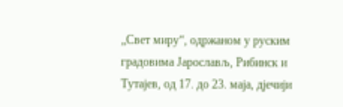„Свет миру“, одржаном у руским градовима Јарослављ, Рибинск и Тутајев, од 17. до 23. маја, дјечији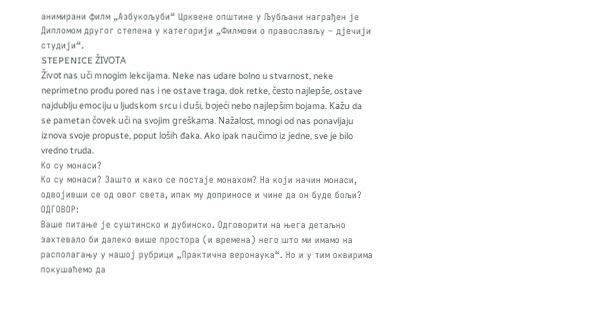анимирани филм „Азбукољуби“ Црквене општине у Љубљани награђен је Дипломом другог степена у категорији „Филмови о православљу – дјечији студији“.
STEPENICE ŽIVOTA
Život nas uči mnogim lekcijama. Neke nas udare bolno u stvarnost, neke neprimetno prođu pored nas i ne ostave traga, dok retke, često najlepše, ostave najdublju emociju u ljudskom srcu i duši, bojeći nebo najlepšim bojama. Kažu da se pametan čovek uči na svojim greškama. Nažalost, mnogi od nas ponavljaju iznova svoje propuste, poput loših đaka. Ako ipak naučimo iz jedne, sve je bilo vredno truda.
Ко су монаси?
Ко су монаси? Зашто и како се постаје монахом? На који начин монаси, одвојивши се од овог света, ипак му доприносе и чине да он буде бољи?
ОДГОВОР:
Ваше питање је суштинско и дубинско. Одговорити на њега детаљно захтевало би далеко више простора (и времена) него што ми имамо на располагању у нашој рубрици „Практична веронаука“. Но и у тим оквирима покушаћемо да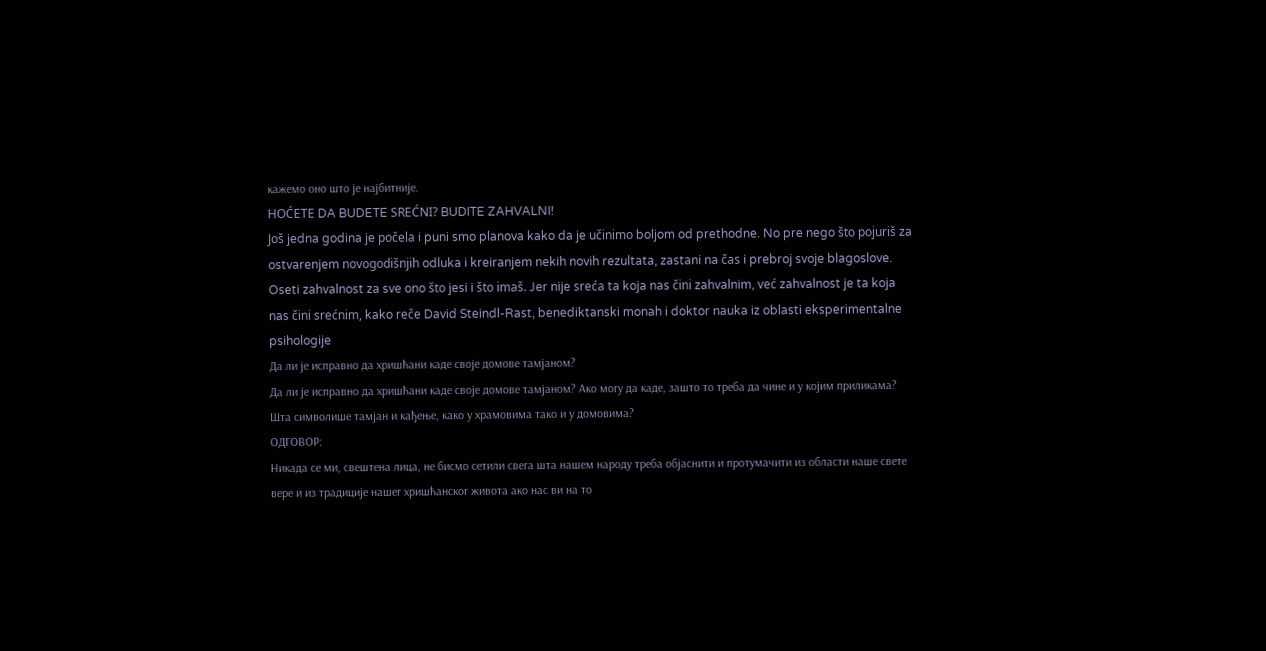кажемо оно што је најбитније.
HOĆETE DA BUDETE SREĆNI? BUDITE ZAHVALNI!
Još jedna godina je počela i puni smo planova kako da je učinimo boljom od prethodne. No pre nego što pojuriš za ostvarenjem novogodišnjih odluka i kreiranjem nekih novih rezultata, zastani na čas i prebroj svoje blagoslove. Oseti zahvalnost za sve ono što jesi i što imaš. Jer nije sreća ta koja nas čini zahvalnim, već zahvalnost je ta koja nas čini srećnim, kako reče David Steindl-Rast, benediktanski monah i doktor nauka iz oblasti eksperimentalne psihologije
Да ли је исправно да хришћани каде своје домове тамјаном?
Да ли је исправно да хришћани каде своје домове тамјаном? Ако могу да каде, зашто то треба да чине и у којим приликама? Шта символише тамјан и кађење, како у храмовима тако и у домовима?
ОДГОВОР:
Никада се ми, свештена лица, не бисмо сетили свега шта нашем народу треба објаснити и протумачити из области наше свете вере и из традиције нашег хришћанског живота ако нас ви на то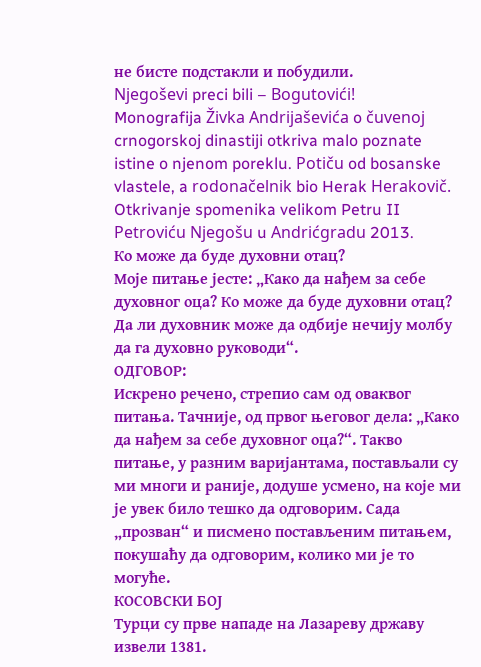не бисте подстакли и побудили.
Njegoševi preci bili – Bogutovići!
Monografija Živka Andrijaševića o čuvenoj crnogorskoj dinastiji otkriva malo poznate istine o njenom poreklu. Potiču od bosanske vlastele, a rodonačelnik bio Herak Herakovič.
Otkrivanje spomenika velikom Petru II Petroviću Njegošu u Andrićgradu 2013.
Ко може да буде духовни отац?
Моје питање јесте: „Како да нађем за себе духовног оца? Ко може да буде духовни отац? Да ли духовник може да одбије нечију молбу да га духовно руководи“.
ОДГОВОР:
Искрено речено, стрепио сам од оваквог питања. Тачније, од првог његовог дела: „Како да нађем за себе духовног оца?“. Такво питање, у разним варијантама, постављали су ми многи и раније, додуше усмено, на које ми је увек било тешко да одговорим. Сада „прозван“ и писмено постављеним питањем, покушаћу да одговорим, колико ми је то могуће.
КОСОВСКИ БОЈ
Турци су прве нападе на Лазареву државу извели 1381.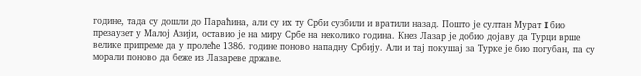године, тада су дошли до Параћина, али су их ту Срби сузбили и вратили назад. Пошто је султан Мурат I био презаузет у Малој Азији, оставио је на миру Србе на неколико година. Кнез Лазар је добио дојаву да Турци врше велике припреме да у пролеће 1386. године поново нападну Србију. Али и тај покушај за Турке је био погубан, па су морали поново да беже из Лазареве државе.